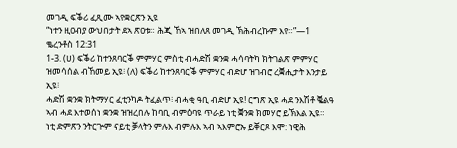መገዲ ፍቕሪ ፈጺሙ ኣየቋርጽን ኢዩ
“ነተን ዚዐብያ ውህበታት ደኣ ጽዐቱ። ሕጂ ኸኣ ዝበለጸ መገዲ ኽሕብረኩም እየ።”—1 ቈረንቶስ 12:31
1-3. (ሀ) ፍቕሪ ከተንጸባርቕ ምምሃር ምስቲ ብሓድሽ ቋንቋ ሓሳባትካ ክትገልጽ ምምሃር ዝመሳሰል ብኸመይ ኢዩ፧ (ለ) ፍቕሪ ከተንጸባርቕ ምምሃር ብድሆ ዝገብሮ ረቛሒታት እንታይ ኢዩ፧
ሓድሽ ቋንቋ ክትማሃር ፈቲንካዶ ትፈልጥ፧ ብሓቂ ዓቢ ብድሆ ኢዩ! ርግጽ ኢዩ ሓደ ንእሽቶ ቘልዓ ኣብ ሓደ እተወሰነ ቋንቋ ዝዝረበሉ ከባቢ ብምዕባዩ ጥራይ ነቲ ቛንቋ ክመሃሮ ይኽእል ኢዩ። ነቲ ድምጽን ንትርጕም ናይቲ ቓላትን ምሉእ ብምሉእ ኣብ ኣእምሮኡ ይቐርጾ እሞ: ነዊሕ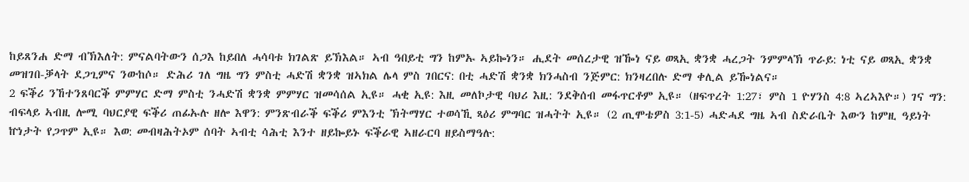ከይጸንሐ ድማ ብኽእለት: ምናልባትውን ሰጋእ ከይበለ ሓሳባቱ ክገልጽ ይኽእል። ኣብ ዓበይቲ ግን ከምኡ ኣይኰነን። ሒደት መሰረታዊ ዝዀነ ናይ ወጻኢ ቋንቋ ሓረጋት ንምምላኽ ጥራይ: ነቲ ናይ ወጻኢ ቋንቋ መዝገበ-ቓላት ደጋጊምና ንውከሶ። ድሕሪ ገለ ግዜ ግን ምስቲ ሓድሽ ቋንቋ ዝኣክል ሌላ ምስ ገበርና: በቲ ሓድሽ ቋንቋ ክንሓስብ ንጅምር: ክንዛረበሉ ድማ ቀሊል ይዀነልና።
2 ፍቕሪ ንኸተንጸባርቕ ምምሃር ድማ ምስቲ ንሓድሽ ቋንቋ ምምሃር ዝመሳሰል ኢዩ። ሓቂ ኢዩ: እዚ መለኮታዊ ባህሪ እዚ: ንደቅሰብ መፋጥርቶም ኢዩ። (ዘፍጥረት 1:27፣ ምስ 1 ዮሃንስ 4:8 ኣረኣእዮ።) ገና ግን: ብፍላይ ኣብዚ ሎሚ ባህርያዊ ፍቕሪ ጠፊኡሉ ዘሎ እዋን: ምንጽብራቕ ፍቕሪ ምእንቲ ኽትማሃር ተወሳኺ ጻዕሪ ምግባር ዝሓትት ኢዩ። (2 ጢሞቴዎስ 3:1-5) ሓድሓደ ግዜ ኣብ ስድራቤት እውን ከምዚ ዓይነት ኵነታት የጋጥም ኢዩ። እወ: መብዛሕትኦም ሰባት ኣብቲ ሳሕቲ እንተ ዘይኰይኑ ፍቕራዊ ኣዘራርባ ዘይስማዓሉ: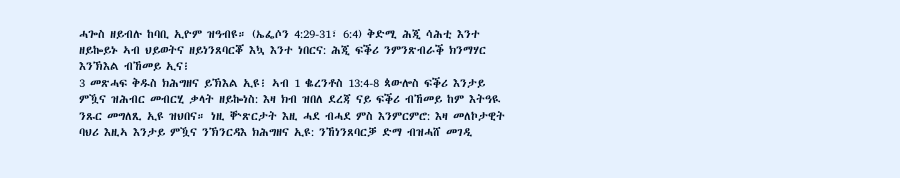ሓጐስ ዘይብሉ ከባቢ ኢዮም ዝዓብዩ። (ኤፌሶን 4:29-31፣ 6:4) ቅድሚ ሕጂ ሳሕቲ እንተ ዘይኰይኑ ኣብ ህይወትና ዘይነንጸባርቖ እኳ እንተ ነበርና: ሕጂ ፍቕሪ ንምንጽብራቕ ክንማሃር እንኽእል ብኸመይ ኢና፧
3 መጽሓፍ ቅዱስ ክሕግዘና ይኽእል ኢዩ፧ ኣብ 1 ቈረንቶስ 13:4-8 ጳውሎስ ፍቕሪ እንታይ ምዃና ዝሕብር መብርሂ ቃላት ዘይኰነስ: እዛ ክብ ዝበለ ደረጃ ናይ ፍቕሪ ብኸመይ ከም እትዓዪ ንጹር መግለጺ ኢዩ ዝህበና። ነዚ ቝጽርታት እዚ ሓደ ብሓደ ምስ እንምርምሮ: እዛ መለኮታዊት ባህሪ እዚኣ እንታይ ምዃና ንኽንርዳእ ክሕግዘና ኢዩ: ንኸነንጸባርቓ ድማ ብዝሓሸ መገዲ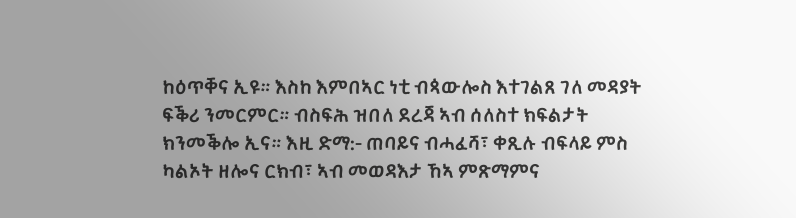ከዕጥቐና ኢዩ። እስከ እምበኣር ነቲ ብጳውሎስ እተገልጸ ገለ መዳያት ፍቕሪ ንመርምር። ብስፍሕ ዝበለ ደረጃ ኣብ ሰለስተ ክፍልታት ክንመቕሎ ኢና። እዚ ድማ:- ጠባይና ብሓፈሻ፣ ቀጺሉ ብፍላይ ምስ ካልኦት ዘሎና ርክብ፣ ኣብ መወዳእታ ኸኣ ምጽማምና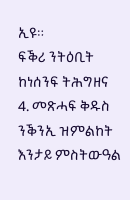ኢዩ።
ፍቕሪ ንትዕቢት ከነሰንፍ ትሕግዘና
4. መጽሓፍ ቅዱስ ንቕንኢ ዝምልከት እንታይ ምስትውዓል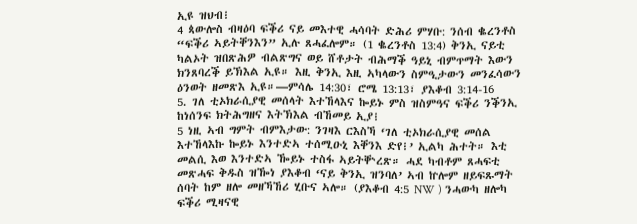ኢዩ ዝህብ፧
4 ጳውሎስ ብዛዕባ ፍቕሪ ናይ መእተዊ ሓሳባት ድሕሪ ምሃቡ: ንሰብ ቈረንቶስ “ፍቕሪ ኣይትቐንእን” ኢሉ ጸሓፈሎም። (1 ቈረንቶስ 13:4) ቅንኢ ናይቲ ካልኦት ዝበጽሕዎ ብልጽግና ወይ ሸቶታት ብሕማቕ ዓይኒ ብምጥማት እውን ክንጸባረቕ ይኽእል ኢዩ። እዚ ቅንኢ እዚ ኣካላውን ስምዒታውን መንፈሳውን ዕንወት ዘመጽእ ኢዩ።—ምሳሌ 14:30፣ ሮሜ 13:13፣ ያእቆብ 3:14-16
5. ገለ ቲኦክራሲያዊ መሰላት እተኸላእና ኰይኑ ምስ ዝስምዓና ፍቕሪ ንቕንኢ ከነሰንፍ ክትሕግዘና እትኽእል ብኸመይ ኢያ፧
5 ነዚ ኣብ ግምት ብምእታው: ንገዛእ ርእስኻ ‘ገለ ቲኦክራሲያዊ መሰል እተኸላእኩ ኰይኑ እንተድኣ ተሰሚዑኒ እቐንእ ድየ፧’ ኢልካ ሕተት። እቲ መልሲ እወ እንተድኣ ዀይኑ ተስፋ ኣይትቝረጽ። ሓደ ካብቶም ጸሓፍቲ መጽሓፍ ቅዱስ ዝዀነ ያእቆብ ‘ናይ ቅንኢ ዝንባለ’ ኣብ ኵሎም ዘይፍጹማት ሰባት ከም ዘሎ መዘኻኸሪ ሂቡና ኣሎ። (ያእቆብ 4:5 NW ) ንሓውካ ዘሎካ ፍቕሪ ሚዛናዊ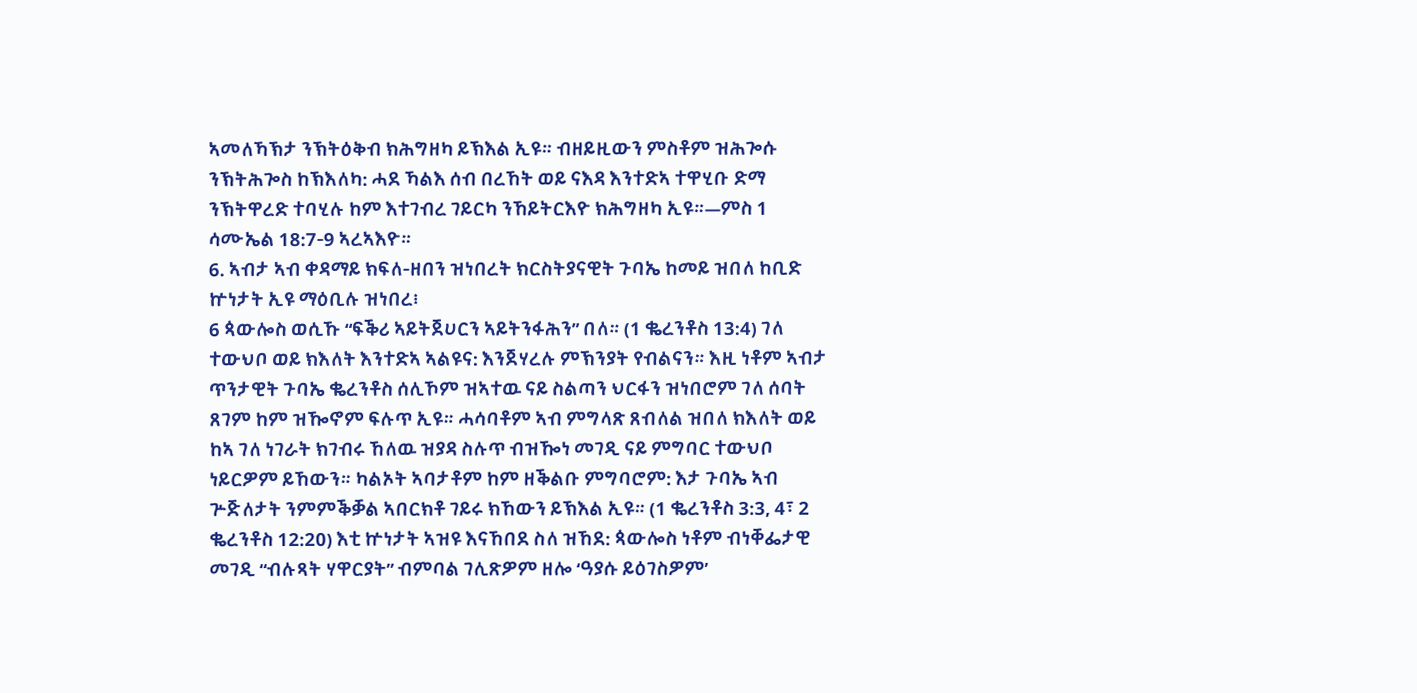ኣመለኻኽታ ንኽትዕቅብ ክሕግዘካ ይኽእል ኢዩ። ብዘይዚውን ምስቶም ዝሕጐሱ ንኽትሕጐስ ከኽእለካ: ሓደ ኻልእ ሰብ በረኸት ወይ ናእዳ እንተድኣ ተዋሂቡ ድማ ንኽትዋረድ ተባሂሉ ከም እተገብረ ገይርካ ንኸይትርእዮ ክሕግዘካ ኢዩ።—ምስ 1 ሳሙኤል 18:7-9 ኣረኣእዮ።
6. ኣብታ ኣብ ቀዳማይ ክፍለ-ዘበን ዝነበረት ክርስትያናዊት ጉባኤ ከመይ ዝበለ ከቢድ ኵነታት ኢዩ ማዕቢሉ ዝነበረ፧
6 ጳውሎስ ወሲኹ “ፍቕሪ ኣይትጀሀርን ኣይትንፋሕን” በለ። (1 ቈረንቶስ 13:4) ገለ ተውህቦ ወይ ክእለት እንተድኣ ኣልዩና: እንጀሃረሉ ምኽንያት የብልናን። እዚ ነቶም ኣብታ ጥንታዊት ጉባኤ ቈረንቶስ ሰሊኾም ዝኣተዉ ናይ ስልጣን ህርፋን ዝነበሮም ገለ ሰባት ጸገም ከም ዝዀኖም ፍሉጥ ኢዩ። ሓሳባቶም ኣብ ምግላጽ ጸብለል ዝበለ ክእለት ወይ ከኣ ገለ ነገራት ክገብሩ ኸለዉ ዝያዳ ስሉጥ ብዝዀነ መገዲ ናይ ምግባር ተውህቦ ነይርዎም ይኸውን። ካልኦት ኣባታቶም ከም ዘቕልቡ ምግባሮም: እታ ጉባኤ ኣብ ጕጅለታት ንምምቕቓል ኣበርክቶ ገይሩ ክኸውን ይኽእል ኢዩ። (1 ቈረንቶስ 3:3, 4፣ 2 ቈረንቶስ 12:20) እቲ ኵነታት ኣዝዩ እናኸበደ ስለ ዝኸደ: ጳውሎስ ነቶም ብነቐፌታዊ መገዲ “ብሉጻት ሃዋርያት” ብምባል ገሊጽዎም ዘሎ ‘ዓያሱ ይዕገስዎም’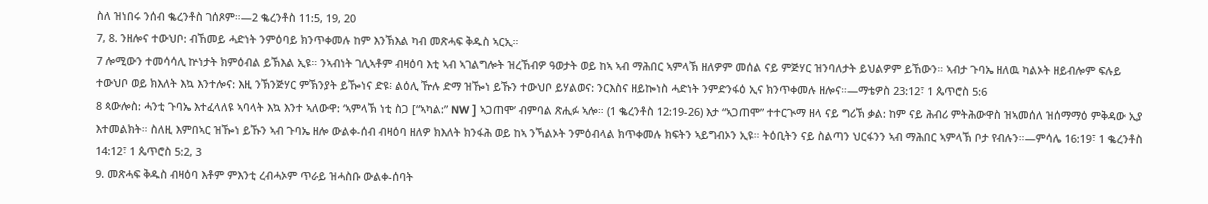ስለ ዝነበሩ ንሰብ ቈረንቶስ ገሰጾም።—2 ቈረንቶስ 11:5, 19, 20
7, 8. ንዘሎና ተውህቦ: ብኸመይ ሓድነት ንምዕባይ ክንጥቀመሉ ከም እንኽእል ካብ መጽሓፍ ቅዱስ ኣርኢ።
7 ሎሚውን ተመሳሳሊ ኵነታት ክምዕብል ይኽእል ኢዩ። ንኣብነት ገሊኣቶም ብዛዕባ እቲ ኣብ ኣገልግሎት ዝረኸብዎ ዓወታት ወይ ከኣ ኣብ ማሕበር ኣምላኽ ዘለዎም መሰል ናይ ምጅሃር ዝንባለታት ይህልዎም ይኸውን። ኣብታ ጉባኤ ዘለዉ ካልኦት ዘይብሎም ፍሉይ ተውህቦ ወይ ክእለት እኳ እንተሎና: እዚ ንኽንጅሃር ምኽንያት ይዀነና ድዩ፧ ልዕሊ ዅሉ ድማ ዝዀነ ይኹን ተውህቦ ይሃልወና: ንርእስና ዘይኰነስ ሓድነት ንምድንፋዕ ኢና ክንጥቀመሉ ዘሎና።—ማቴዎስ 23:12፣ 1 ጴጥሮስ 5:6
8 ጳውሎስ: ሓንቲ ጉባኤ እተፈላለዩ ኣባላት እኳ እንተ ኣለውዋ: ‘ኣምላኽ ነቲ ስጋ [“ኣካል:” NW ] ኣጋጠሞ’ ብምባል ጽሒፉ ኣሎ። (1 ቈረንቶስ 12:19-26) እታ “ኣጋጠሞ” ተተርጒማ ዘላ ናይ ግሪኽ ቃል: ከም ናይ ሕብሪ ምትሕውዋስ ዝኣመሰለ ዝሰማማዕ ምቅዳው ኢያ እተመልክት። ስለዚ እምበኣር ዝዀነ ይኹን ኣብ ጉባኤ ዘሎ ውልቀ-ሰብ ብዛዕባ ዘለዎ ክእለት ክንፋሕ ወይ ከኣ ንኻልኦት ንምዕብላል ክጥቀመሉ ክፍትን ኣይግብኦን ኢዩ። ትዕቢትን ናይ ስልጣን ህርፋንን ኣብ ማሕበር ኣምላኽ ቦታ የብሉን።—ምሳሌ 16:19፣ 1 ቈረንቶስ 14:12፣ 1 ጴጥሮስ 5:2, 3
9. መጽሓፍ ቅዱስ ብዛዕባ እቶም ምእንቲ ረብሓኦም ጥራይ ዝሓስቡ ውልቀ-ሰባት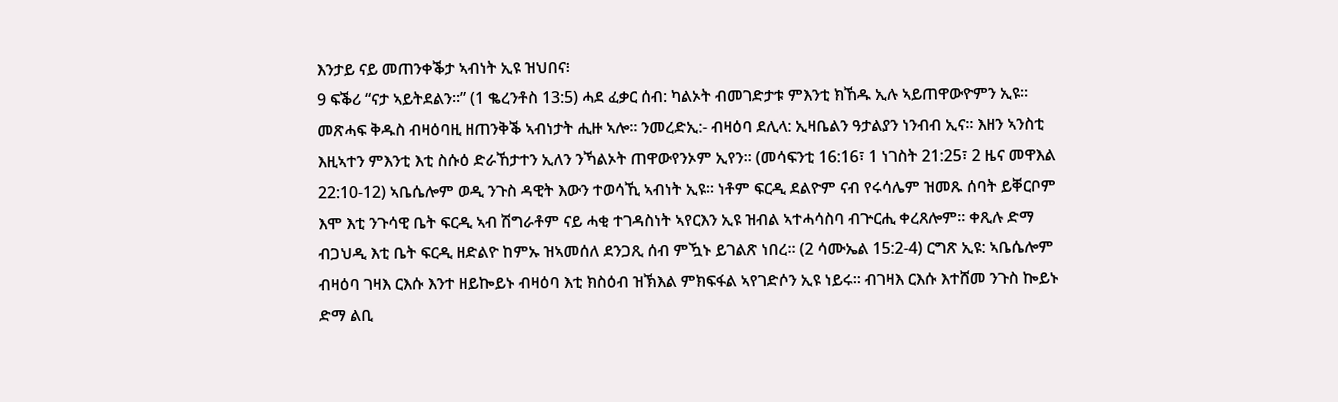እንታይ ናይ መጠንቀቕታ ኣብነት ኢዩ ዝህበና፧
9 ፍቕሪ “ናታ ኣይትደልን።” (1 ቈረንቶስ 13:5) ሓደ ፈቃር ሰብ: ካልኦት ብመገድታቱ ምእንቲ ክኸዱ ኢሉ ኣይጠዋውዮምን ኢዩ። መጽሓፍ ቅዱስ ብዛዕባዚ ዘጠንቅቕ ኣብነታት ሒዙ ኣሎ። ንመረድኢ:- ብዛዕባ ደሊላ: ኢዛቤልን ዓታልያን ነንብብ ኢና። እዘን ኣንስቲ እዚኣተን ምእንቲ እቲ ስሱዕ ድራኸታተን ኢለን ንኻልኦት ጠዋውየንኦም ኢየን። (መሳፍንቲ 16:16፣ 1 ነገስት 21:25፣ 2 ዜና መዋእል 22:10-12) ኣቤሴሎም ወዲ ንጉስ ዳዊት እውን ተወሳኺ ኣብነት ኢዩ። ነቶም ፍርዲ ደልዮም ናብ የሩሳሌም ዝመጹ ሰባት ይቐርቦም እሞ እቲ ንጉሳዊ ቤት ፍርዲ ኣብ ሽግራቶም ናይ ሓቂ ተገዳስነት ኣየርእን ኢዩ ዝብል ኣተሓሳስባ ብጕርሒ ቀረጸሎም። ቀጺሉ ድማ ብጋህዲ እቲ ቤት ፍርዲ ዘድልዮ ከምኡ ዝኣመሰለ ደንጋጺ ሰብ ምዃኑ ይገልጽ ነበረ። (2 ሳሙኤል 15:2-4) ርግጽ ኢዩ: ኣቤሴሎም ብዛዕባ ገዛእ ርእሱ እንተ ዘይኰይኑ ብዛዕባ እቲ ክስዕብ ዝኽእል ምክፍፋል ኣየገድሶን ኢዩ ነይሩ። ብገዛእ ርእሱ እተሸመ ንጉስ ኰይኑ ድማ ልቢ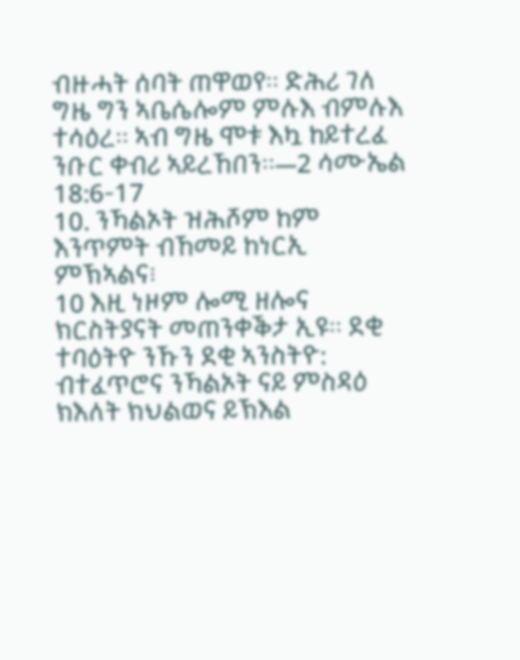ብዙሓት ሰባት ጠዋወየ። ድሕሪ ገለ ግዜ ግን ኣቤሴሎም ምሉእ ብምሉእ ተሳዕረ። ኣብ ግዜ ሞቱ እኳ ከይተረፈ ንቡር ቀብሪ ኣይረኸበን።—2 ሳሙኤል 18:6-17
10. ንኻልኦት ዝሕሾም ከም እንጥምት ብኸመይ ከነርኢ ምኽኣልና፧
10 እዚ ነዞም ሎሚ ዘሎና ክርስትያናት መጠንቀቕታ ኢዩ። ደቂ ተባዕትዮ ንኹን ደቂ ኣንስትዮ: ብተፈጥሮና ንኻልኦት ናይ ምስዳዕ ክእለት ክህልወና ይኽእል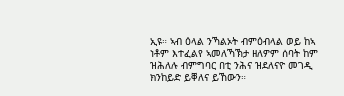ኢዩ። ኣብ ዕላል ንኻልኦት ብምዕብላል ወይ ከኣ ነቶም እተፈልየ ኣመለኻኽታ ዘለዎም ሰባት ከም ዝሕለሉ ብምግባር በቲ ንሕና ዝደለናዮ መገዲ ክንከይድ ይቐለና ይኸውን።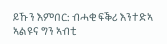ይኹን እምበር: ብሓቂ ፍቕሪ እንተድኣ ኣልዩና ግን ኣብቲ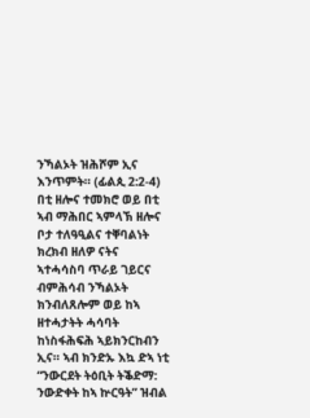ንኻልኦት ዝሕሾም ኢና እንጥምት። (ፊልጲ 2:2-4) በቲ ዘሎና ተመክሮ ወይ በቲ ኣብ ማሕበር ኣምላኽ ዘሎና ቦታ ተለዓዒልና ተቐባልነት ክረክብ ዘለዎ ናትና ኣተሓሳስባ ጥራይ ገይርና ብምሕሳብ ንኻልኦት ክንብለጸሎም ወይ ከኣ ዘተሓታትት ሓሳባት ከነስፋሕፍሕ ኣይክንርከብን ኢና። ኣብ ክንድኡ እኳ ድኣ ነቲ “ንውርደት ትዕቢት ትቕድማ: ንውድቀት ከኣ ኵርዓት” ዝብል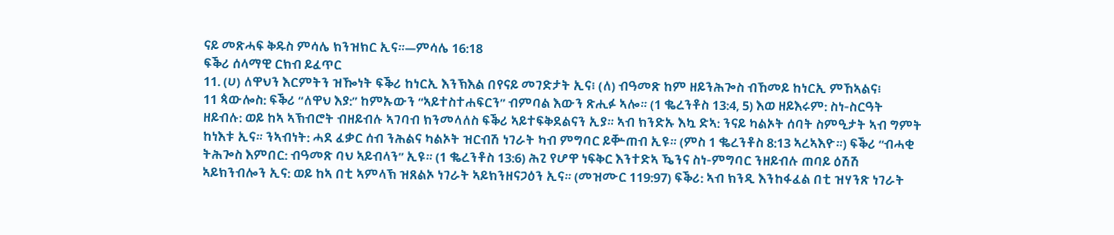ናይ መጽሓፍ ቅዱስ ምሳሌ ክንዝክር ኢና።—ምሳሌ 16:18
ፍቕሪ ሰላማዊ ርክብ ይፈጥር
11. (ሀ) ለዋህን እርምትን ዝዀነት ፍቕሪ ከነርኢ እንኽእል በየናይ መገድታት ኢና፧ (ለ) ብዓመጽ ከም ዘይንሕጐስ ብኸመይ ከነርኢ ምኸኣልና፧
11 ጳውሎስ: ፍቕሪ “ለዋህ እያ:” ከምኡውን “ኣይተስተሐፍርን” ብምባል እውን ጽሒፉ ኣሎ። (1 ቈረንቶስ 13:4, 5) እወ ዘይእሩም: ስነ-ስርዓት ዘይብሉ: ወይ ከኣ ኣኽብሮት ብዘይብሉ ኣገባብ ክንመላለስ ፍቕሪ ኣይተፍቅደልናን ኢያ። ኣብ ክንድኡ እኳ ድኣ: ንናይ ካልኦት ሰባት ስምዒታት ኣብ ግምት ከነእቱ ኢና። ንኣብነት: ሓደ ፈቃር ሰብ ንሕልና ካልኦት ዝርብሽ ነገራት ካብ ምግባር ይቝጠብ ኢዩ። (ምስ 1 ቈረንቶስ 8:13 ኣረኣእዮ።) ፍቕሪ “ብሓቂ ትሕጐስ እምበር: ብዓመጽ ባህ ኣይብላን” ኢዩ። (1 ቈረንቶስ 13:6) ሕጊ የሆዋ ነፍቅር እንተድኣ ዄንና ስነ-ምግባር ንዘይብሉ ጠባይ ዕሽሽ ኣይክንብሎን ኢና: ወይ ከኣ በቲ ኣምላኽ ዝጸልኦ ነገራት ኣይክንዘናጋዕን ኢና። (መዝሙር 119:97) ፍቕሪ: ኣብ ክንዲ እንከፋፈል በቲ ዝሃንጽ ነገራት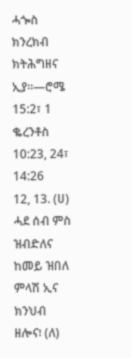ሓጐስ ክንረክብ ክትሕግዘና ኢያ።—ሮሜ 15:2፣ 1 ቈረንቶስ 10:23, 24፣ 14:26
12, 13. (ሀ) ሓደ ሰብ ምስ ዝብድለና ከመይ ዝበለ ምላሽ ኢና ክንህብ ዘሎና፧ (ለ)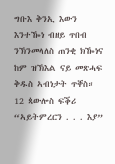ግቡእ ቅንኢ እውን እንተዀነ ብዘይ ጥበብ ንኽንመላለስ ጠንቂ ክዀነና ከም ዝኽእል ናይ መጽሓፍ ቅዱስ ኣብነታት ጥቐስ።
12 ጳውሎስ ፍቕሪ “ኣይትምረርን . . . እያ”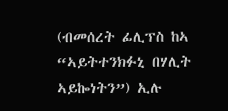(ብመሰረት ፊሊፕስ ከኣ “ኣይትተንክፉኒ በሃሊት ኣይኰነትን”) ኢሉ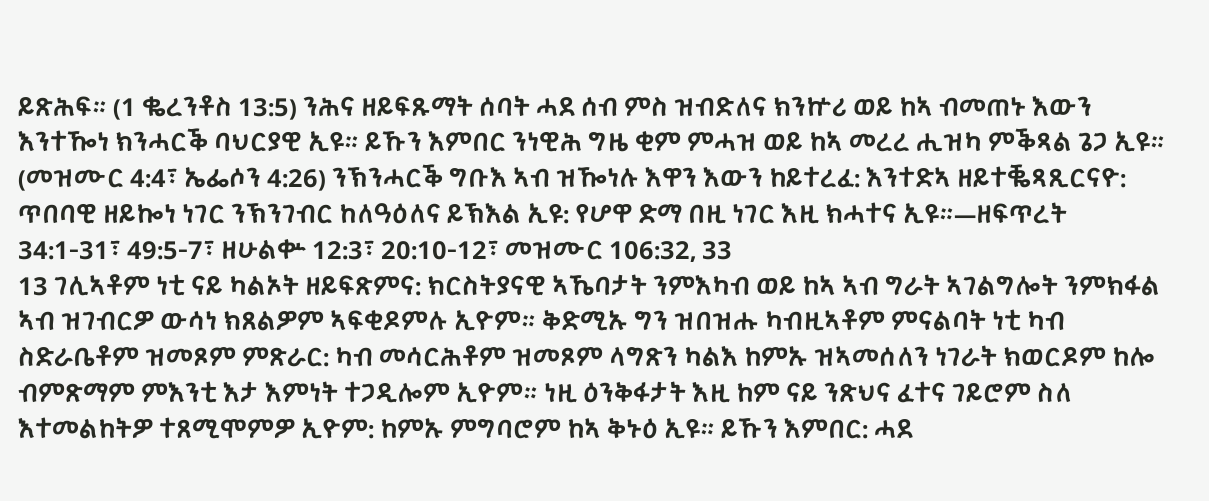ይጽሕፍ። (1 ቈረንቶስ 13:5) ንሕና ዘይፍጹማት ሰባት ሓደ ሰብ ምስ ዝብድለና ክንኵሪ ወይ ከኣ ብመጠኑ እውን እንተዀነ ክንሓርቕ ባህርያዊ ኢዩ። ይኹን እምበር ንነዊሕ ግዜ ቂም ምሓዝ ወይ ከኣ መረረ ሒዝካ ምቕጻል ጌጋ ኢዩ። (መዝሙር 4:4፣ ኤፌሶን 4:26) ንኽንሓርቕ ግቡእ ኣብ ዝዀነሉ እዋን እውን ከይተረፈ: እንተድኣ ዘይተቘጻጺርናዮ: ጥበባዊ ዘይኰነ ነገር ንኽንገብር ከለዓዕለና ይኽእል ኢዩ: የሆዋ ድማ በዚ ነገር እዚ ክሓተና ኢዩ።—ዘፍጥረት 34:1-31፣ 49:5-7፣ ዘሁልቍ 12:3፣ 20:10-12፣ መዝሙር 106:32, 33
13 ገሊኣቶም ነቲ ናይ ካልኦት ዘይፍጽምና: ክርስትያናዊ ኣኼባታት ንምእካብ ወይ ከኣ ኣብ ግራት ኣገልግሎት ንምክፋል ኣብ ዝገብርዎ ውሳነ ክጸልዎም ኣፍቂዶምሉ ኢዮም። ቅድሚኡ ግን ዝበዝሑ ካብዚኣቶም ምናልባት ነቲ ካብ ስድራቤቶም ዝመጾም ምጽራር: ካብ መሳርሕቶም ዝመጾም ላግጽን ካልእ ከምኡ ዝኣመሰለን ነገራት ክወርዶም ከሎ ብምጽማም ምእንቲ እታ እምነት ተጋዲሎም ኢዮም። ነዚ ዕንቅፋታት እዚ ከም ናይ ንጽህና ፈተና ገይሮም ስለ እተመልከትዎ ተጸሚሞምዎ ኢዮም: ከምኡ ምግባሮም ከኣ ቅኑዕ ኢዩ። ይኹን እምበር: ሓደ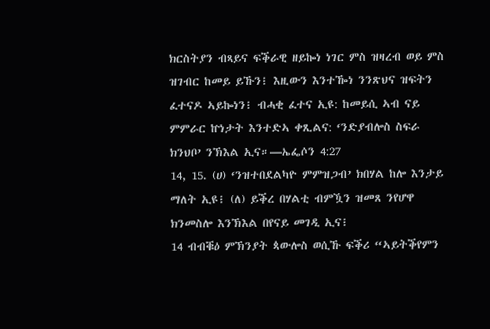ክርስትያን ብጻይና ፍቕራዊ ዘይኰነ ነገር ምስ ዝዛረብ ወይ ምስ ዝገብር ከመይ ይኹን፧ እዚውን እንተዀነ ንንጽህና ዝፍትን ፈተናዶ ኣይኰነን፧ ብሓቂ ፈተና ኢዩ: ከመይሲ ኣብ ናይ ምምራር ኵነታት እንተድኣ ቀጺልና: ‘ንድያብሎስ ስፍራ ክንህቦ’ ንኽእል ኢና።—ኤፌሶን 4:27
14, 15. (ሀ) ‘ንዝተበደልካዮ ምምዝጋብ’ ክበሃል ከሎ እንታይ ማለት ኢዩ፧ (ለ) ይቕረ በሃልቲ ብምዃን ዝመጸ ንየሆዋ ክንመስሎ እንኽእል በየናይ መገዲ ኢና፧
14 ብብቑዕ ምኽንያት ጳውሎስ ወሲኹ ፍቕሪ “ኣይትቕየምን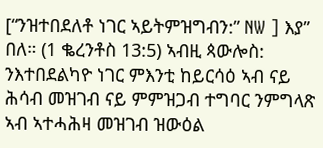[“ንዝተበደለቶ ነገር ኣይትምዝግብን:” NW ] እያ” በለ። (1 ቈረንቶስ 13:5) ኣብዚ ጳውሎስ: ንእተበደልካዮ ነገር ምእንቲ ከይርሳዕ ኣብ ናይ ሕሳብ መዝገብ ናይ ምምዝጋብ ተግባር ንምግላጽ ኣብ ኣተሓሕዛ መዝገብ ዝውዕል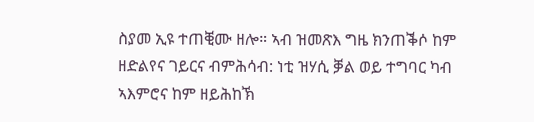ስያመ ኢዩ ተጠቒሙ ዘሎ። ኣብ ዝመጽእ ግዜ ክንጠቕሶ ከም ዘድልየና ገይርና ብምሕሳብ: ነቲ ዝሃሲ ቓል ወይ ተግባር ካብ ኣእምሮና ከም ዘይሕከኽ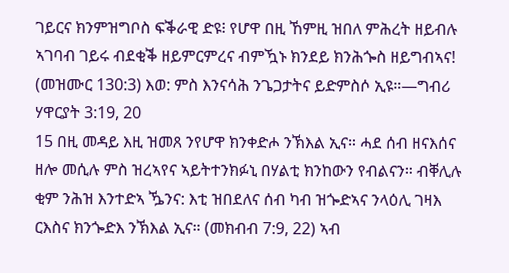ገይርና ክንምዝግቦስ ፍቕራዊ ድዩ፧ የሆዋ በዚ ኸምዚ ዝበለ ምሕረት ዘይብሉ ኣገባብ ገይሩ ብደቂቕ ዘይምርምረና ብምዃኑ ክንደይ ክንሕጐስ ዘይግብኣና! (መዝሙር 130:3) እወ: ምስ እንናሳሕ ንጌጋታትና ይድምስሶ ኢዩ።—ግብሪ ሃዋርያት 3:19, 20
15 በዚ መዳይ እዚ ዝመጸ ንየሆዋ ክንቀድሖ ንኽእል ኢና። ሓደ ሰብ ዘናእሰና ዘሎ መሲሉ ምስ ዝረኣየና ኣይትተንክፉኒ በሃልቲ ክንከውን የብልናን። ብቐሊሉ ቂም ንሕዝ እንተድኣ ዄንና: እቲ ዝበደለና ሰብ ካብ ዝጐድኣና ንላዕሊ ገዛእ ርእስና ክንጐድእ ንኽእል ኢና። (መክብብ 7:9, 22) ኣብ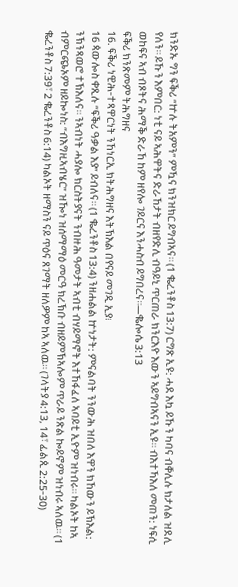ክንድኡ ግን ፍቕሪ “ኵሉ ትአምን” ምዃና ክንዝክር ይግብኣና። (1 ቈረንቶስ 13:7) ርግጽ ኢዩ: ሓደ እኳ ይኹን ካባና ብቐሊሉ ክታለል ዝደሊ የለን። ይኹን እምበር: ነቲ ናይ ኣሕዋትና ድራኸታት ብዘየድሊ ብዓይኒ ጥርጠራ ክንርእዮ እውን ኣይግብኣናን ኢዩ። ብእተኻእለ መጠን: ነፍሲ ወከፍና ኣብ ብጾትና ሕማቕ ድራኸ ከም ዘየሎ ገይርና እንሓስብ ይግበረና።—ቈሎሴ 3:13
ፍቕሪ ክንጽመም ትሕግዘና
16. ፍቕሪ ነዊሕ-ተጻዋርነት ንኸነርኢ ክትሕግዘና እትኽእል በየናይ መገዲ ኢያ፧
16 ጳውሎስ ቀጺሉ “ፍቕሪ ዓቃል እያ” ይብለና። (1 ቈረንቶስ 13:4) ንዘሐልል ኵነታት: ምናልባት ንንውሕ ዝበለ እዋን ክኸውን ይኽእል: ንኽንጻወሮ ተኽእለና። ንኣብነት ሓያሎ ክርስትያናት ንብዙሕ ዓመታት ኣብቲ ብሃይማኖት እተኸፋፈለ ኣባይቲ ኢዮም ዝነብሩ። ካልኦት ከኣ ብምርጭኦም ዘይኰነስ: “ብእግዚኣብሄር” ዝዀነ ዝሰማማዕ መርዓ ክረኽቡ ብዘይምኽኣሎም ጥራይ ንጽል ኰይኖም ዝነብሩ ኣለዉ። (1 ቈረንቶስ 7:39፣ 2 ቈረንቶስ 6:14) ካልኦት ዘማስን ናይ ጥዕና ጸገማት ዘለዎም ከኣ ኣለዉ። (ገላትያ 4:13, 14፣ ፊልጲ 2:25-30)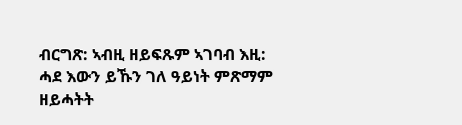ብርግጽ: ኣብዚ ዘይፍጹም ኣገባብ እዚ: ሓደ እውን ይኹን ገለ ዓይነት ምጽማም ዘይሓትት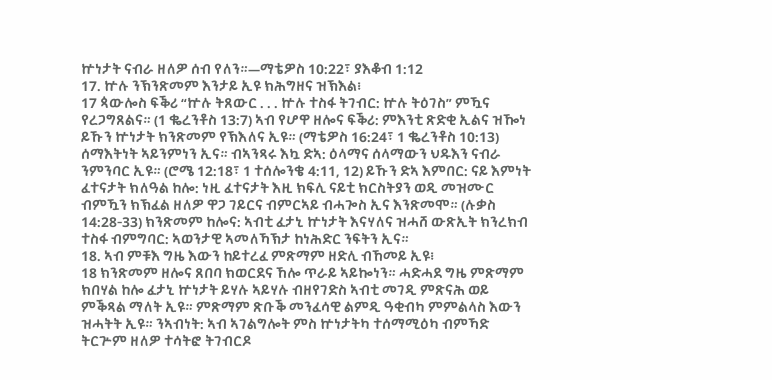ኵነታት ናብራ ዘለዎ ሰብ የለን።—ማቴዎስ 10:22፣ ያእቆብ 1:12
17. ኵሉ ንኽንጽመም እንታይ ኢዩ ክሕግዘና ዝኽእል፧
17 ጳውሎስ ፍቕሪ “ኵሉ ትጸውር . . . ኵሉ ተስፋ ትገብር: ኵሉ ትዕገስ” ምዃና የረጋግጸልና። (1 ቈረንቶስ 13:7) ኣብ የሆዋ ዘሎና ፍቕሪ: ምእንቲ ጽድቂ ኢልና ዝዀነ ይኹን ኵነታት ክንጽመም የኽእለና ኢዩ። (ማቴዎስ 16:24፣ 1 ቈረንቶስ 10:13) ሰማእትነት ኣይንምነን ኢና። ብኣንጻሩ እኳ ድኣ: ዕላማና ሰላማውን ህዱእን ናብራ ንምንባር ኢዩ። (ሮሜ 12:18፣ 1 ተሰሎንቄ 4:11, 12) ይኹን ድኣ እምበር: ናይ እምነት ፈተናታት ክለዓል ከሎ: ነዚ ፈተናታት እዚ ክፍሊ ናይቲ ክርስትያን ወዲ መዝሙር ብምዃን ክኽፈል ዘለዎ ዋጋ ገይርና ብምርኣይ ብሓጐስ ኢና እንጽመሞ። (ሉቃስ 14:28-33) ክንጽመም ከሎና: ኣብቲ ፈታኒ ኵነታት እናሃለና ዝሓሸ ውጽኢት ክንረክብ ተስፋ ብምግባር: ኣወንታዊ ኣመለኻኽታ ከነሕድር ንፍትን ኢና።
18. ኣብ ምቹእ ግዜ እውን ከይተረፈ ምጽማም ዘድሊ ብኸመይ ኢዩ፧
18 ክንጽመም ዘሎና ጸበባ ክወርደና ኸሎ ጥራይ ኣይኰነን። ሓድሓደ ግዜ ምጽማም ክበሃል ከሎ ፈታኒ ኵነታት ይሃሉ ኣይሃሉ ብዘየገድስ ኣብቲ መገዲ ምጽናሕ ወይ ምቕጻል ማለት ኢዩ። ምጽማም ጽቡቕ መንፈሳዊ ልምዲ ዓቂብካ ምምልላስ እውን ዝሓትት ኢዩ። ንኣብነት: ኣብ ኣገልግሎት ምስ ኵነታትካ ተሰማሚዕካ ብምኻድ ትርጕም ዘለዎ ተሳትፎ ትገብርዶ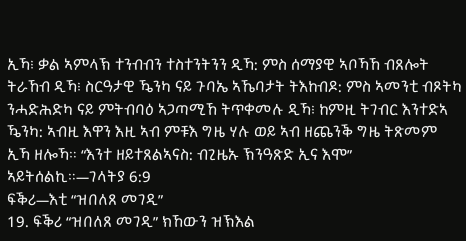ኢኻ፧ ቃል ኣምላኽ ተንብብን ተስተንትንን ዲኻ: ምስ ሰማያዊ ኣቦኻኸ ብጸሎት ትራኸብ ዲኻ፧ ስርዓታዊ ዄንካ ናይ ጉባኤ ኣኼባታት ትእከብዶ: ምስ ኣመንቲ ብጾትካ ንሓድሕድካ ናይ ምትብባዕ ኣጋጣሚኸ ትጥቀመሉ ዲኻ፧ ከምዚ ትገብር እንተድኣ ዄንካ: ኣብዚ እዋን እዚ ኣብ ምቹእ ግዜ ሃሉ ወይ ኣብ ዘጨንቕ ግዜ ትጽመም ኢኻ ዘሎኻ። “እንተ ዘይተጸልኣናስ: ብጊዜኡ ኽንዓጽድ ኢና እሞ” ኣይትሰልኪ።—ገላትያ 6:9
ፍቕሪ—እቲ “ዝበለጸ መገዲ”
19. ፍቕሪ “ዝበለጸ መገዲ” ክኸውን ዝኽእል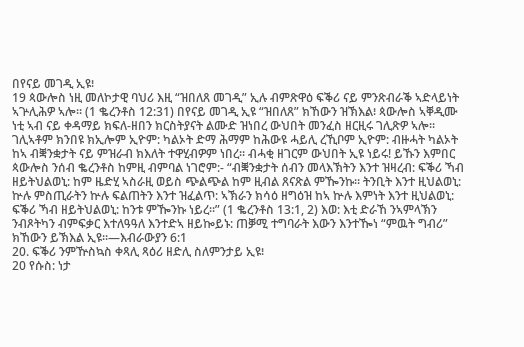በየናይ መገዲ ኢዩ፧
19 ጳውሎስ ነዚ መለኮታዊ ባህሪ እዚ “ዝበለጸ መገዲ” ኢሉ ብምጽዋዕ ፍቕሪ ናይ ምንጽብራቕ ኣድላይነት ኣጕሊሕዎ ኣሎ። (1 ቈረንቶስ 12:31) በየናይ መገዲ ኢዩ “ዝበለጸ” ክኸውን ዝኽእል፧ ጳውሎስ ኣቐዲሙ ነቲ ኣብ ናይ ቀዳማይ ክፍለ-ዘበን ክርስትያናት ልሙድ ዝነበረ ውህበት መንፈስ ዘርዚሩ ገሊጽዎ ኣሎ። ገሊኣቶም ክንበዩ ክኢሎም ኢዮም: ካልኦት ድማ ሕማም ከሕውዩ ሓይሊ ረኺቦም ኢዮም: ብዙሓት ካልኦት ከኣ ብቛንቋታት ናይ ምዝራብ ክእለት ተዋሂብዎም ነበረ። ብሓቂ ዘገርም ውህበት ኢዩ ነይሩ! ይኹን እምበር ጳውሎስ ንሰብ ቈረንቶስ ከምዚ ብምባል ነገሮም:- “ብቛንቋታት ሰብን መላእኽትን እንተ ዝዛረብ: ፍቕሪ ኻብ ዘይትህልወኒ: ከም ዜድሂ ኣስራዚ ወይስ ጭልጭል ከም ዚብል ጸናጽል ምዀንኩ። ትንቢት እንተ ዚህልወኒ: ኵሉ ምስጢራትን ኵሉ ፍልጠትን እንተ ዝፈልጥ: ኣኽራን ክሳዕ ዘግዕዝ ከኣ ኵሉ እምነት እንተ ዚህልወኒ: ፍቕሪ ኻብ ዘይትህልወኒ: ከንቱ ምዀንኩ ነይረ።” (1 ቈረንቶስ 13:1, 2) እወ: እቲ ድራኸ ንኣምላኽን ንብጾትካን ብምፍቃር እተለዓዓለ እንተድኣ ዘይኰይኑ: ጠቓሚ ተግባራት እውን እንተዀነ “ምዉት ግብሪ” ክኸውን ይኽእል ኢዩ።—እብራውያን 6:1
20. ፍቕሪ ንምዅስኳስ ቀጻሊ ጻዕሪ ዘድሊ ስለምንታይ ኢዩ፧
20 የሱስ: ነታ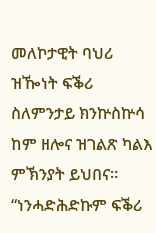መለኮታዊት ባህሪ ዝዀነት ፍቕሪ ስለምንታይ ክንኵስኵሳ ከም ዘሎና ዝገልጽ ካልእ ምኽንያት ይህበና። “ነንሓድሕድኩም ፍቕሪ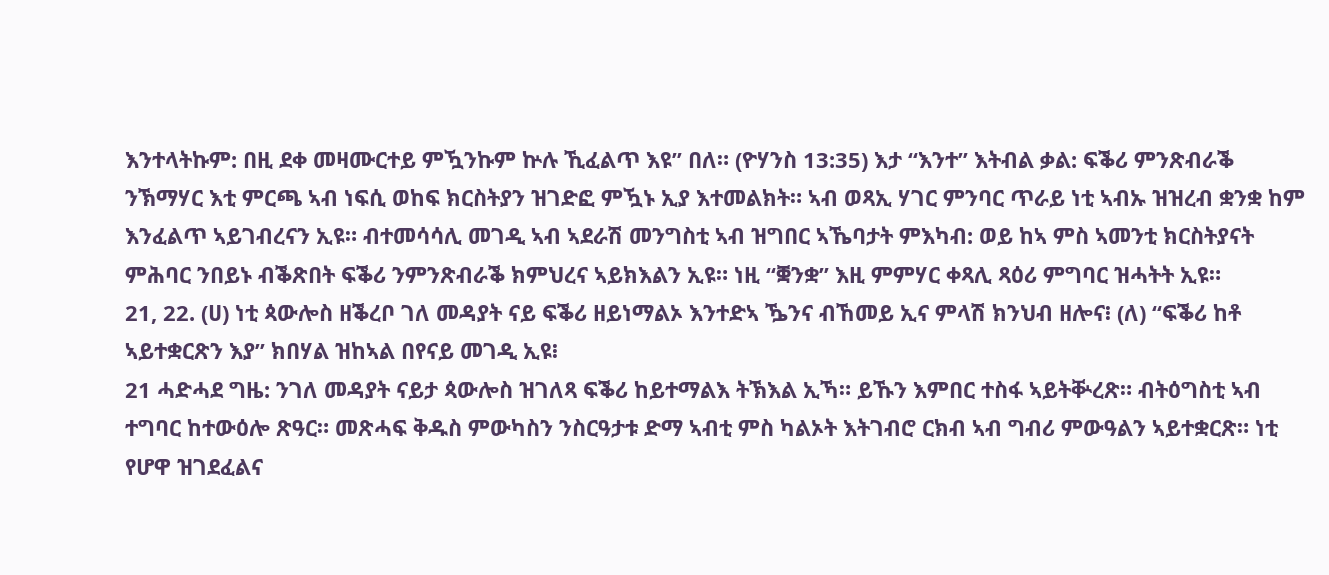እንተላትኩም: በዚ ደቀ መዛሙርተይ ምዃንኩም ኵሉ ኺፈልጥ እዩ” በለ። (ዮሃንስ 13:35) እታ “እንተ” እትብል ቃል: ፍቕሪ ምንጽብራቕ ንኽማሃር እቲ ምርጫ ኣብ ነፍሲ ወከፍ ክርስትያን ዝገድፎ ምዃኑ ኢያ እተመልክት። ኣብ ወጻኢ ሃገር ምንባር ጥራይ ነቲ ኣብኡ ዝዝረብ ቋንቋ ከም እንፈልጥ ኣይገብረናን ኢዩ። ብተመሳሳሊ መገዲ ኣብ ኣደራሽ መንግስቲ ኣብ ዝግበር ኣኼባታት ምእካብ: ወይ ከኣ ምስ ኣመንቲ ክርስትያናት ምሕባር ንበይኑ ብቕጽበት ፍቕሪ ንምንጽብራቕ ክምህረና ኣይክእልን ኢዩ። ነዚ “ቛንቋ” እዚ ምምሃር ቀጻሊ ጻዕሪ ምግባር ዝሓትት ኢዩ።
21, 22. (ሀ) ነቲ ጳውሎስ ዘቕረቦ ገለ መዳያት ናይ ፍቕሪ ዘይነማልኦ እንተድኣ ዄንና ብኸመይ ኢና ምላሽ ክንህብ ዘሎና፧ (ለ) “ፍቕሪ ከቶ ኣይተቋርጽን እያ” ክበሃል ዝከኣል በየናይ መገዲ ኢዩ፧
21 ሓድሓደ ግዜ: ንገለ መዳያት ናይታ ጳውሎስ ዝገለጻ ፍቕሪ ከይተማልእ ትኽእል ኢኻ። ይኹን እምበር ተስፋ ኣይትቝረጽ። ብትዕግስቲ ኣብ ተግባር ከተውዕሎ ጽዓር። መጽሓፍ ቅዱስ ምውካስን ንስርዓታቱ ድማ ኣብቲ ምስ ካልኦት እትገብሮ ርክብ ኣብ ግብሪ ምውዓልን ኣይተቋርጽ። ነቲ የሆዋ ዝገደፈልና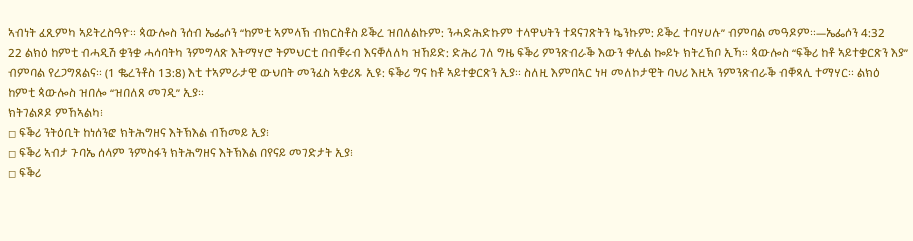ኣብነት ፈጺምካ ኣይትረስዓዮ። ጳውሎስ ንሰብ ኤፌሶን “ከምቲ ኣምላኽ ብክርስቶስ ይቕረ ዝበለልኩም: ንሓድሕድኩም ተላዋህትን ተዳናገጽትን ኴንኩም: ይቕረ ተባሃሀሉ” ብምባል መዓዶም።—ኤፌሶን 4:32
22 ልክዕ ከምቲ ብሓዲሽ ቋንቋ ሓሳባትካ ንምግላጽ እትማሃሮ ትምህርቲ በብቑሩብ እናቐለለካ ዝኸይድ: ድሕሪ ገለ ግዜ ፍቕሪ ምንጽብራቕ እውን ቀሊል ኰይኑ ክትረኽቦ ኢኻ። ጳውሎስ “ፍቕሪ ከቶ ኣይተቋርጽን እያ” ብምባል የረጋግጸልና። (1 ቈረንቶስ 13:8) እቲ ተኣምራታዊ ውህበት መንፈስ ኣቋሪጹ ኢዩ: ፍቕሪ ግና ከቶ ኣይተቋርጽን ኢያ። ስለዚ እምበኣር ነዛ መለኮታዊት ባህሪ እዚኣ ንምንጽብራቕ ብቐጻሊ ተማሃር። ልክዕ ከምቲ ጳውሎስ ዝበሎ “ዝበለጸ መገዲ” ኢያ።
ክትገልጾዶ ምኸኣልካ፧
◻ ፍቕሪ ንትዕቢት ከነሰንፎ ክትሕግዘና እትኽእል ብኸመይ ኢያ፧
◻ ፍቕሪ ኣብታ ጉባኤ ሰላም ንምስፋን ክትሕግዘና እትኽእል በየናይ መገድታት ኢያ፧
◻ ፍቕሪ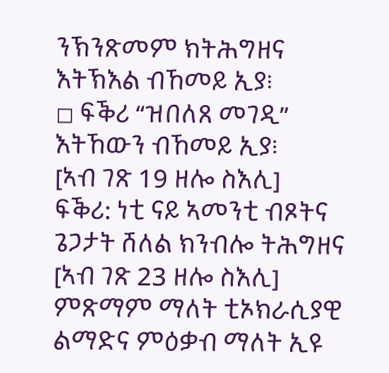ንኽንጽመም ክትሕግዘና እትኽእል ብኸመይ ኢያ፧
◻ ፍቕሪ “ዝበለጸ መገዲ” እትኸውን ብኸመይ ኢያ፧
[ኣብ ገጽ 19 ዘሎ ስእሊ]
ፍቕሪ: ነቲ ናይ ኣመንቲ ብጾትና ጌጋታት ሸለል ክንብሎ ትሕግዘና
[ኣብ ገጽ 23 ዘሎ ስእሊ]
ምጽማም ማለት ቲኦክራሲያዊ ልማድና ምዕቃብ ማለት ኢዩ